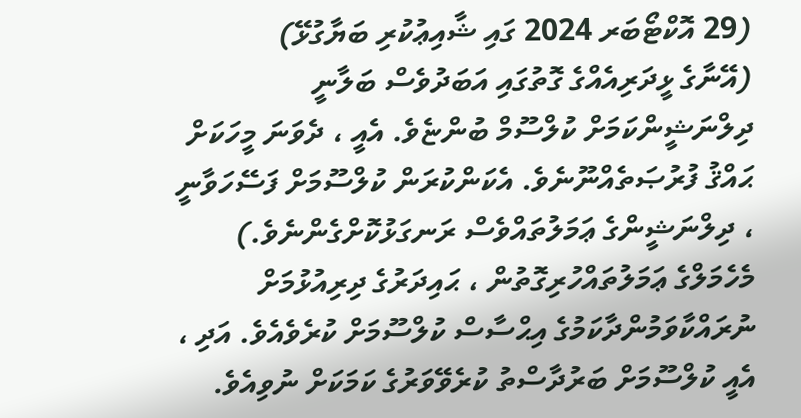(29 އޮކްޓޯބަރ 2024 ގައި ޝާއިޢުކުރި ބަޔާގުޅޭ)
(އޭނާގެ ޅީދަރިއެއްގެ ގޮތުގައި އަބަދުވެސް ބަލާނީ ދިލްނަޝީންކަމަށް ކުލްސޫމް ބުންޏެވެ. އެއީ ، ދެވަނަ މީހަކަށް ޙައްޤު ފުރުޞަތެއްނޫނެވެ. އެކަންކުރަން ކުލްސޫމަށް ފަސޭހަވާނީ ، ދިލްނަޝީންގެ ޢަމަލުތައްވެސް ރަނގަޅުކޮށްގެންނެވެ.)
މެހެމަލްގެ ޢަމަލުތައްހުރިގޮތުން ، ޙައިދަރުގެ ދިރިއުޅުމަށް ނުރައްކާވަމުންދާކަމުގެ އިޙްސާސް ކުލްސޫމަށް ކުރެވެއެވެ. އަދި ، އެއީ ކުލްސޫމަށް ބަރުދާސްތު ކުރެވޭވަރުގެ ކަމަކަށް ނުވިއެވެ.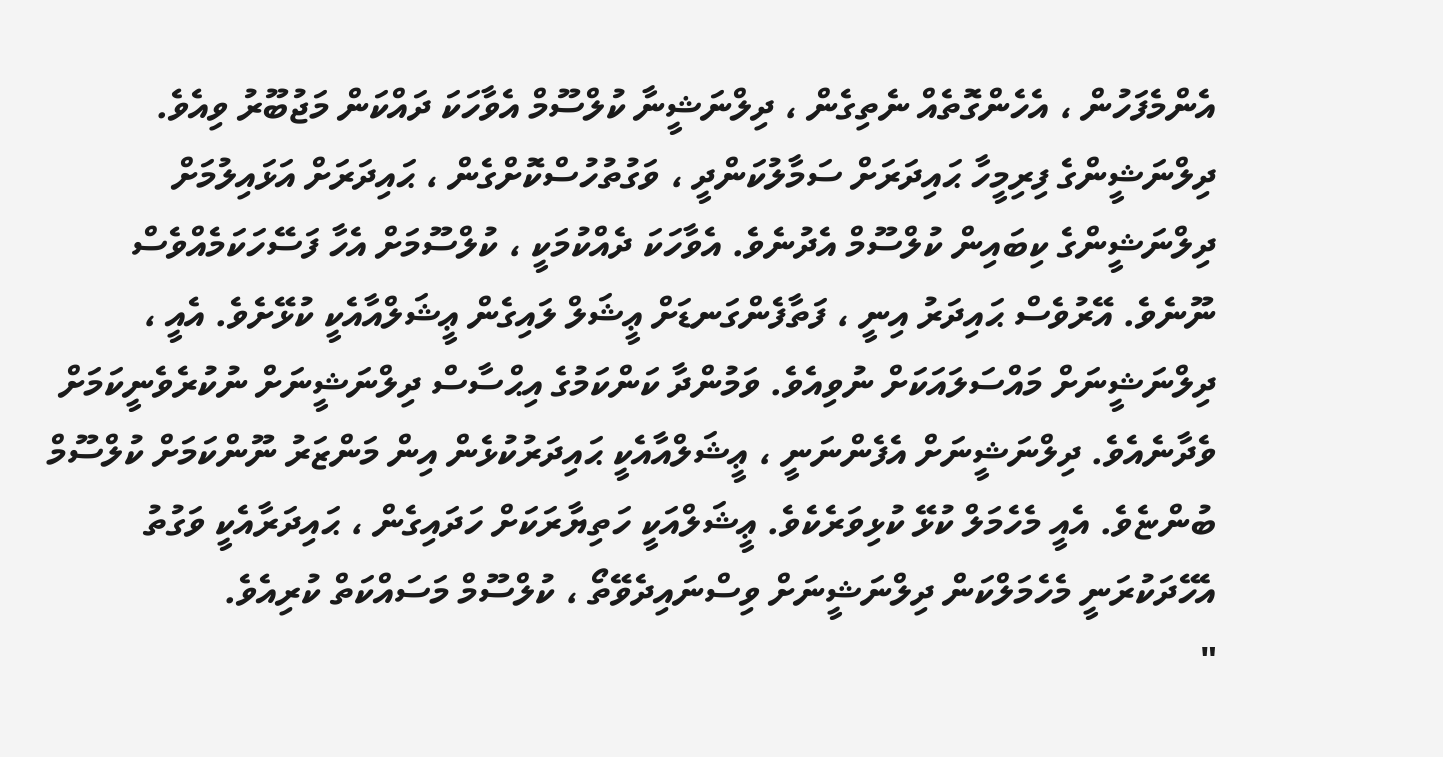އެންމެފަހުން ، އެހެންގޮތެއް ނެތިގެން ، ދިލްނަޝީނާ ކުލްސޫމް އެވާހަކަ ދައްކަން މަޖުބޫރު ވިއެވެ.
ދިލްނަޝީންގެ ފިރިމީހާ ޙައިދަރަށް ސަމާލުކަންދީ ، ވަގުތުހުސްކޮށްގެން ، ޙައިދަރަށް އަޅައިލުމަށް ދިލްނަޝީންގެ ކިބައިން ކުލްސޫމް އެދުނެވެ. އެވާހަކަ ދެއްކުމަކީ ، ކުލްސޫމަށް އެހާ ފަސޭހަކަމެއްވެސް ނޫނެވެ. އޭރުވެސް ޙައިދަރު އިނީ ، ފަތާފެންގަނޑަށް ޢީޝަލް ލައިގެން ޢީޝަލްއާއެކީ ކުޅޭށެވެ. އެއީ ، ދިލްނަޝީނަށް މައްސަލައަކަށް ނުވިއެވެ. ވަމުންދާ ކަންކަމުގެ އިޙްސާސް ދިލްނަޝީނަށް ނުކުރެވެނީކަމަށް ވެދާނެއެވެ. ދިލްނަޝީނަށް އެފެންނަނީ ، ޢީޝަލްއާއެކީ ޙައިދަރުކުޅެން އިން މަންޒަރު ނޫންކަމަށް ކުލްސޫމް ބުންޏެވެ. އެއީ މެހެމަލް ކުޅޭ ކުޅިވަރެކެވެ. ޢީޝަލްއަކީ ހަތިޔާރަކަށް ހަދައިގެން ، ޙައިދަރާއެކީ ވަގުތު އެހޭދަކުރަނީ މެހެމަލްކަން ދިލްނަޝީނަށް ވިސްނައިދެވޭތޯ ، ކުލްސޫމް މަސައްކަތް ކުރިއެވެ.
"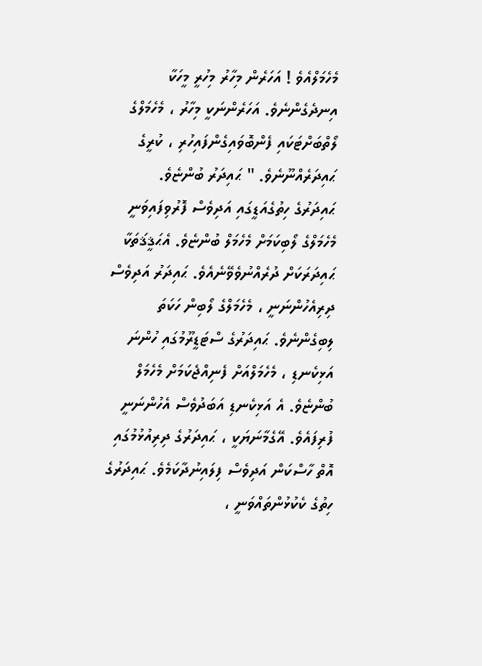މެހެމަލްއެވެ ! އަހަރެން މިހާރު މިހުރީ މީހަކާ އިނދެގެންނެވެ. އަހަރެންނަކީ މިހާރު ، މެހެމަލްގެ ލޯތްބަށްޓަކައި ފެންބޮވައިގެންފައިހުރި ، ކުރީގެ ޙައިދަރެއްނޫނެވެ. " ޙައިދަރު ބުންޏެވެ.
ޙައިދަރުގެ ހިތުގެއަޑީގައި އަދިވެސް ފޮރުވިފައިވަނީ މެހެމަލްގެ ލޯބިކަމަށް މެހެމަލް ބުންޏެވެ. އެޙަޤީޤަތަކާ ޙައިދަރަކަށް ދުރެއްނުވެވޭނެއެވެ. ޙައިދަރު އަދިވެސް ދިރިއެހުންނަނީ ، މެހެމަލްގެ ލޯބިން ހަކަތަ ލިބިގެންނެވެ. ޙައިދަރުގެ ސްޓަޑީރޫމުގައި ހުންނަ އަޅިކެނޑި ، މެހެމަލްއަށް ފެނިއްޖެކަމަށް މެހެމަލް ބުންޏެވެ. އެ އަޅިކެނޑި އަބަދުވެސް އެހުންނަނީ ފުރިފައެވެ. އޭގެމާނަޔަކީ ، ޙައިދަރުގެ ދިރިއުޅުމުގައި އޮތް ހާސްކަން އަދިވެސް ފިލައިނުދާކަމެވެ. ޙައިދަރުގެ ހިތުގެ ކެކުޅުންތައްވަނީ ،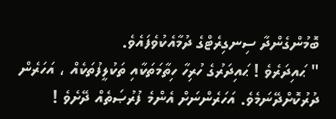ބޮމުންގެންދާ ސިނގިރެޓްގެ ދުމާއެކުވެފައެވެ.
" ޙައިދަރެވެ ! ޙައިދަރުގެ ހުރިހާ ހިތާމަތަކާއި ތަކުލީފުތަކެއް ، އަހަރެން ދުރުކޮށްދޭނަމެވެ. އަހަރެންނަށް އެންމެ ފުރުޞަތެއް ދޭށެވެ !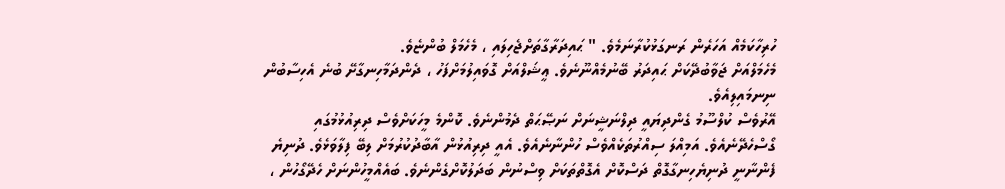ހުރިހާކަމެއް އަހަރެން ރަނގަޅުކުރާނަމެވެ. " ޙައިދަރާގާތަށްޖެހިލައި ، މެހެމަލް ބުންޏެވެ.
މެހެމަލްއަށް ޖަވާބުދޭކަށް ޙައިދަރު ބޭނުމެއްނޫނެވެ. ޢީޝަލްއަށް ގޮވައިލުމަށްފަހު ، ދެންދަމާހިނގާށޭ ބުނެ އެހިސާބުން ނިނމައިލިއެވެ.
އޭރުވެސް ކުލްސޫމު ގެންދިޔައީ ދިލްނަޝީނަށް ނަޞޭޙަތް ދެމުންނެވެ. ކޮންމެ މީހަކަށްވެސް ދިރިއުޅުމުގައި ގޯސްހެދޭނެއެވެ. އަމިއްލަ ސިއްރުތަކެއްވެސް ހުންނާނެއެވެ. އެއީ ދިރިއުޅުން އާބާދުކުރުމަށް ލިބޭ ފިލާވަޅެވެ. ދުނިޔެ ފެންނާނީ ދުނިޔެހިނގާގޮތް ދަސްކޮށް އެގޮތްތަކަށް ވިސްނުން ބަދަލުކޮށްގެންނެވެ. ބައެއްމީހުންނަށް ހެދޭގޯހުން ،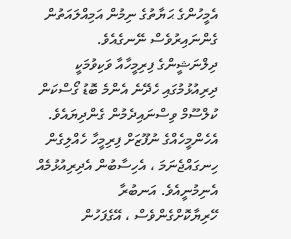އެމީހުންގެ ޙަޔާތުގެ ނިމުން އަމިއްލައަތުން ގެންނައިރުވެސް ނޭނގެއެވެ. ދިލްނަޝީންގެ ފިރިމީހާއާ ވަކިވުމަކީ ދިރިއުޅުމުގައި ހެދޭނެ އެންމެ ބޮޑު ގޯސްކަން ކުލްސޫމް ވިސްނައިދެމުން ގެންދިޔައެވެ. އެހެންމީހެއްގެ ނުފޫޒަށް ފިރިމީހާ ހެއްލިގެން ހިނގައްޖެނަމަ ، އެހިސާބުން އެދިރިއުޅުމެއް އެނިމުނީއެވެ. އަނބުރާ ހޭރިޔާކޮށްގެންވެސް ، އޭގެފަހުން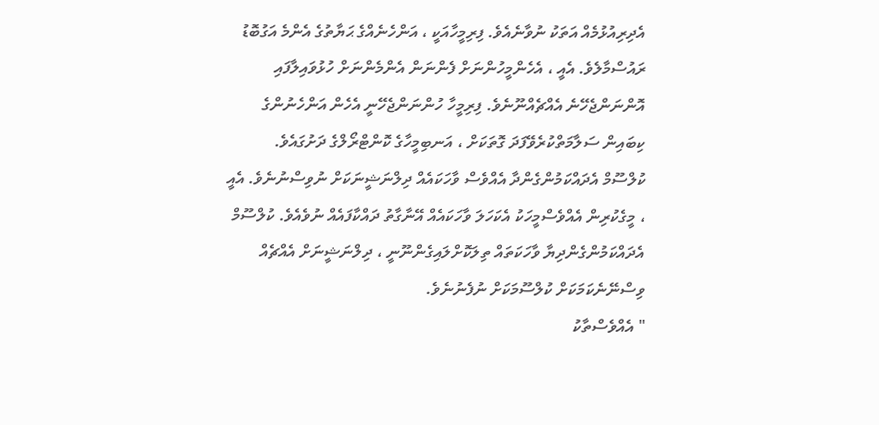އެދިރިއުޅުމެއް އަތަކު ނުވާނެއެވެ. ފިރިމީހާއަކީ ، އަންހެނެއްގެ ޙަޔާތުގެ އެންމެ އަގުބޮޑު ރައުސްމާލެވެ. އެއީ ، އެހެންމީހުންނަށް ފެންނަން އެންމެންނަށް ހުޅުވައިލާފައި އޮންނަންޖެހޭނެ އެއްޗެއްނޫނެވެ. ފިރިމީހާ ހުންނަންޖެހޭނީ އެހެން އަންހެނުންގެ ކިބައިން ސަލާމަތްކުރެވޭފަދަ ގޮތަކަށް ، އަނބިމީހާގެ ކޮންޓްރޯލްގެ ދަށުގައެވެ.
ކުލްސޫމް އެދައްކަމުންގެންދާ އެއްވެސް ވާހަކައެއް ދިލްނަޝީނަކަށް ނުވިސްނުނެވެ. އެއީ ، މީގެކުރިން އެއްވެސްމީހަކު އެކަހަލަ ވާހަކައެއް އޭނާގާތު ދައްކާފައެއް ނުވެއެވެ. ކުލްސޫމް އެދައްކަމުންގެންދިޔާ ވާހަކަތައް ތިލަކޮށްލައިގެންނޫނީ ، ދިލްނަޝީނަށް އެއްޗެއް ވިސްނޭނެކަމަކަށް ކުލްސޫމަކަށް ނުފެނުނެވެ.
" އެއްވެސްތާކު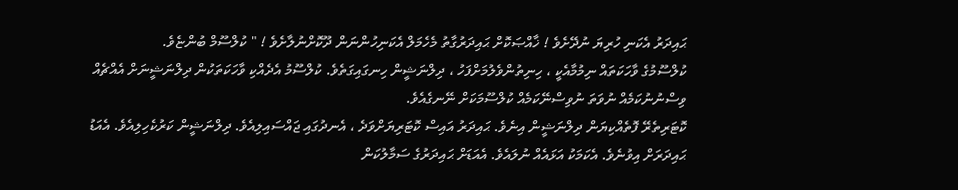ޙައިދަރު އެކަނި ހުރިޔަ ނުދޭށެވެ ! ޚާއްޞަކޮށް ޙައިދަރުގާތު މެހެމަލް އެކަނިހުންނަން ދޫކޮށްނުލާށެވެ ! " ކުލްސޫމް ބުންޏެވެ.
ކުލްސޫމުގެ ވާހަކަތައް ނިމުމާއެކީ ، ހިނިތުންވެލުމަށްފަހު ، ދިލްނަޝީން ހިނގައިގަތެވެ. ކުލްސޫމު އެދެއްކި ވާހަކަތަކުން ދިލްނަޝީނަށް އެއްޗެއް ވިސްނުނުކަމެއް ނުވަތަ ނުވިސްނޭކަމެއް ކުލްސޫމަކަށް ނޭނގެއެވެ.
ކޮޓަރިތެރޭ ފޮތެއްކިޔަން ދިލްނަޝީން އިނެވެ. ޙައިދަރު އައިސް ކޮޓަރިޔަށްވަދެ ، އެނދުގައި ޖައްސައިލިއެވެ. ދިލްނަޝީން ކަރުކެހިލިއެވެ. އެއަޑު ޙައިދަރަށް އިވުނެވެ. އެކަމަކު އަޅައެއް ނުލައެވެ. އެއަޑަށް ޙައިދަރުގެ ސަމާލުކަން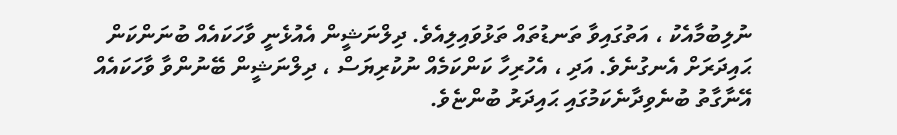ނުލިބުމާއެކު ، އަތުގައިވާ ތަނޑުތައް ތަޅުވައިލިއެވެ. ދިލްނަޝީން އެއުޅެނީ ވާހަކައެއް ބުނަންކަން ޙައިދަރަށް އެނގުނެވެ. އަދި ، އެހުރިހާ ކަންކަމެއް ނުކުރިޔަސް ، ދިލްނަޝީން ބޭނުންވާ ވާހަކައެއް އޭނާގާތު ބުނެވިދާނެކަމުގައި ޙައިދަރު ބުންޏެވެ.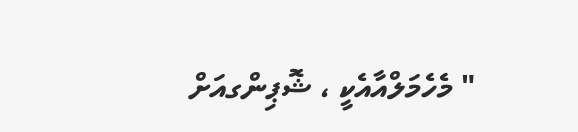" މެހެމަލްއާއެކީ ، ޝޮޕިންގއަށް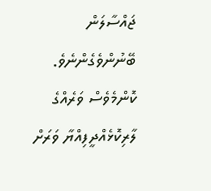ޖައްސާލަން ބޭނުންވެގެންނެވެ. ކޮންމެވެސް ވަރެއްގެ ލާރިކޮޅެއްދީފިއްޔާ ވަރަށް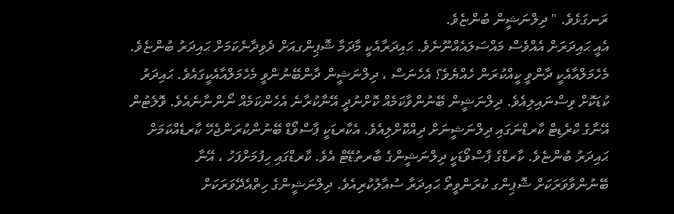ރަނގަޅެވެ. " ދިލްނަޝީން ބުންޏެވެ.
އެއީ ޙައިދަރަށް އެއްވެސް މައްސަލައެއްނޫނެވެ. ޙައިދަރާއެކީ މާދަމާ ޝޮޕިންގއަށް ދެވިދާނެކަމަށް ޙައިދަރު ބުންޏެވެ. މެހެމަލްއާއެކީ ދާންވީ ކީއްކުރަން ހެއްޔެވެ؟ އެހެނަސް ، ދިލްނަޝީން ދާންބޭނުންވީ މެހެމަލްއާއެކީގައެވެ. ޙައިދަރު ކުޑަކޮށް ވިސްނައިލިއެވެ. ދިލްނަޝީން ބޭނުންވާކަމެއް ކޮށްނުދީ އޭނާކުރާނެ އެހެންކަމެއް ނޯންނާނެއެވެ. ވޮލެޓުން އޭނާގެ ކްރެޑިޓް ކާރޑްނަގައި ދިލްނަޝީނަށް ދިއްކޮށްލިއެވެ. އެކާރޑަކީ ޕާސްވޯޑް ބޭނުންކުރަންޖެހޭ ކާރޑެއްކަމަށް ޙައިދަރު ބުންޏެވެ. ކާރޑްގެ ޕާސްވޯޑަކީ ދިލްނަޝީންގެ ބާރތުޑޭޓް އެވެ. ކާރޑްގައި ހިފުމަށްފަހު ، އޭނާ ބޭނުންވާވަރަކަށް ޝޮޕިންގ ކުރަންވީތޯ ޙައިދަރާ ސުއާލުކުރިއެވެ. ދިލްނަޝީންގެ ހިތްއެދޭވަރަކަށް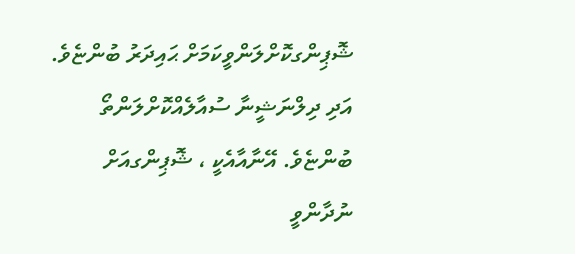ޝޮޕިންގކޮށްލަންވީކަމަށް ޙައިދަރު ބުންޏެވެ. އަދި ދިލްނަޝީނާ ސުއާލެއްކޮށްލަންތޯ ބުންޏެވެ. އޭނާއާއެކީ ، ޝޮޕިންގއަށް ނުދާންވީ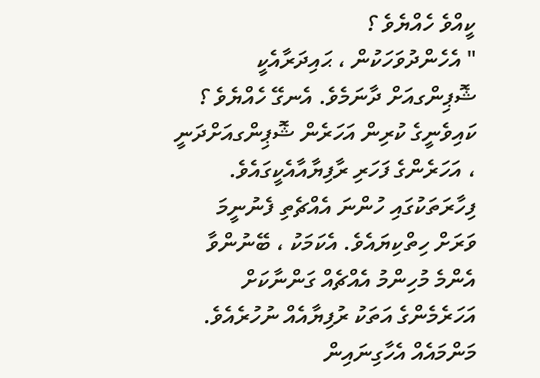ކީއްވެ ހެއްޔެވެ ؟
" އެހެންދުވަހަކުން ، ޙައިދަރާއެކީ ޝޮޕިންގއަށް ދާނަމެވެ. އެނގޭ ހެއްޔެވެ ؟ ކައިވެނީގެ ކުރިން އަހަރެން ޝޮޕިންގއަށްދަނީ ، އަހަރެންގެ ފަހަރި ރާފިޔާއާއެކީގައެވެ. ފިހާރަތަކުގައި ހުންނަ އެއްޗެތި ފެނުނީމަ ވަރަށް ހިތްކިޔައެވެ. އެކަމަކު ، ބޭނުންވާ އެންމެ މުހިންމު އެއްޗެއް ގަންނާކަށް އަހަރެމެންގެ އަތަކު ރުފިޔާއެއް ނުހުރެއެވެ. މަންމައެއް އެހާގިނައިން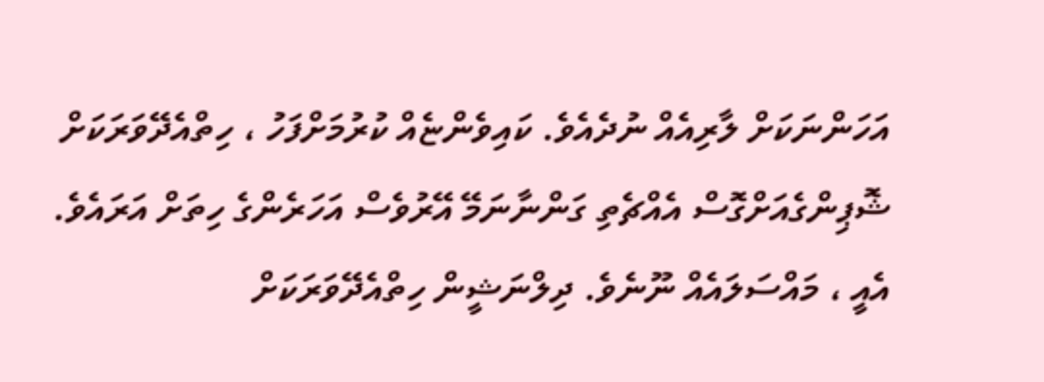އަހަންނަކަށް ލާރިއެއް ނުދެއެވެ. ކައިވެންޏެއް ކުރުމަށްފަހު ، ހިތްއެދޭވަރަކަށް ޝޮޕިންގެއަށްގޮސް އެއްޗެތި ގަންނާނަމޭ އޭރުވެސް އަހަރެންގެ ހިތަށް އަރައެވެ.
އެއީ ، މައްސަލައެއް ނޫނެވެ. ދިލްނަޝީން ހިތްއެދޭވަރަކަށް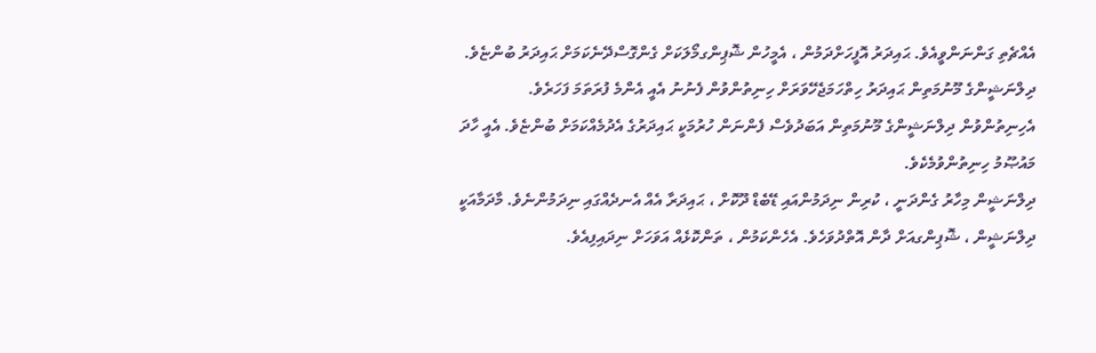އެއްޗެތި ގަންނަންވީއެވެ. ޙައިދަރު އޮފީހަށްދަމުން ، އެމީހުން ޝޮޕިންގމޯލަކަށް ގެންގޮސްދޭނެކަމަށް ޙައިދަރު ބުންޏެވެ.
ދިލްނަޝީންގެ މޫނުމަތިން ޙައިދަރު ހިތްހަމަޖެހޭވަރަށް ހިނިތުންވުން ފެނުނު އެއީ އެންމެ ފުރަތަމަ ފަހަރެވެ. އެހިނިތުންވުން ދިލްނަޝީންގެ މޫނުމަތިން އަބަދުވެސް ފެންނަން ހުރުމަކީ ޙައިދަރުގެ އެދުމެއްކަމަށް ބުންޏެވެ. އެއީ ހާދަ މައުޞޫމު ހިނިތުންވުމެކެވެ.
ދިލްނަޝީން މިހާރު ގެންދަނީ ، ކުރިން ނިދަމުންއައި ޑޭބެޑް ދޫކޮށް ، ޙައިދަރާ އެއް އެނދެއްގައި ނިދަމުންނެވެ. މާދަމާއަކީ ދިލްނަޝީން ، ޝޮޕިންގއަށް ދާން އޮތްދުވަހެވެ. އެހެންކަމުން ، ތަންކޮޅެއް އަވަހަށް ނިދައިފިއެވެ.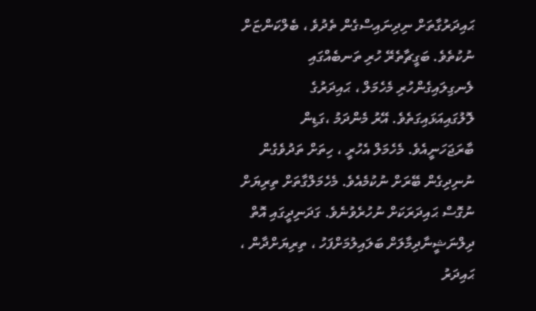ޙައިދަރުގާތަށް ނިދިނައިސްގެން ތެދުވެ ، ބެލްކަންޏަށް ނުކުތެވެ. ބަގީޗާތެރޭ ހުރި ތަނބެއްގައި ލެނގިލައިގެންހުރި މެހެމަލް ، ޙައިދަރުގެ ލޮލުގައިއަޅައިގަތެވެ. އޭރު މެންދަމު ،ގަޑިން ބާރަޖަހަނީއެވެ. މެހެމަލް އެހުރީ ، ހިތަށް ތަދުވެގެން ނުނިދިގެން ބޭރަށް ނުކުމެއެވެ. މެހެމަލްގާތަށް ތިރިޔަށް ނުގޮސް ޙައިދަރަކަށް ނުހުރެވުނެވެ. ގަދަނިދީގައި އޮތް ދިލްނަޝީނާދިމާލަށް ބަލައިލުމަށްފަހު ، ތިރިޔަށްދާން ، ޙައިދަރު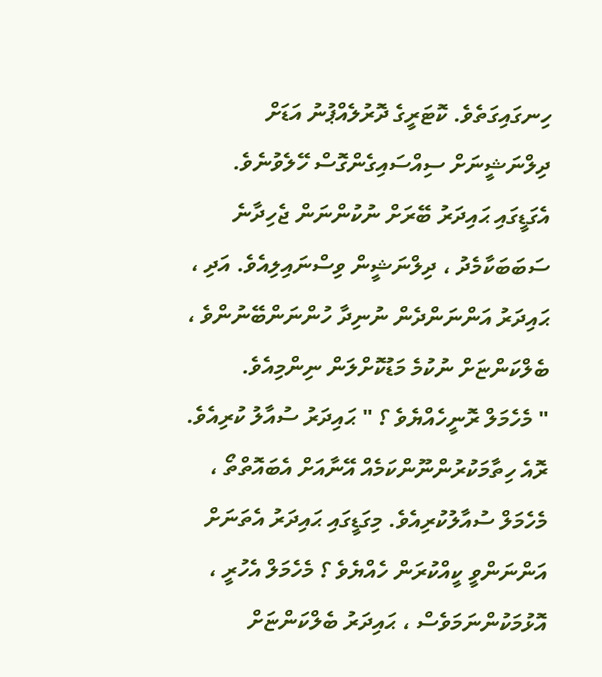ހިނގައިގަތެވެ. ކޮޓަރީގެ ދޮރުލެއްޕުނު އަޑަށް ދިލްނަޝީނަށް ސިއްސައިގެންގޮސް ހޭލެވުނެވެ. އެގަޑީގައި ޙައިދަރު ބޭރަށް ނުކުންނަން ޖެހިދާނެ ސަބަބަކާމެދު ، ދިލްނަޝީން ވިސްނައިލިއެވެ. އަދި ، ޙައިދަރު އަންނަންދެން ނުނިދާ ހުންނަންބޭނުންވެ ، ބެލްކަންޏަށް ނުކުމެ މަޑުކޮށްލަން ނިންމިއެވެ.
" މެހެމަލް ރޮނީހެއްޔެވެ ؟ " ޙައިދަރު ސުއާލު ކުރިއެވެ.
ރޮއެ ހިތާމަކުރުންނޫންކަމެއް އޭނާއަށް އެބައޮތްތޯ ، މެހެމަލް ސުއާލުކުރިއެވެ. މިގަޑީގައި ޙައިދަރު އެތަނަށް އަންނަންވީ ކީއްކުރަން ހެއްޔެވެ ؟ މެހެމަލް އެހުރީ ، އޮޅުމަކުންނަމަވެސް ، ޙައިދަރު ބެލްކަންޏަށް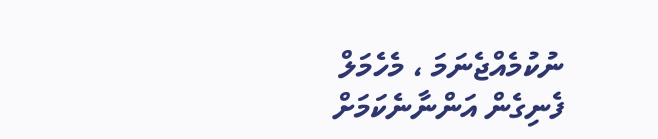ނުކުމެއްޖެނަމަ ، މެހެމަލް ފެނިގެން އަންނާނެކަމަށް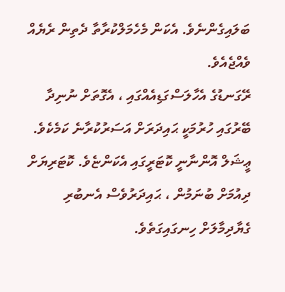ބަލައިގެންނެވެ. އެކަން މެހެމަލްކުރާތާ ދެތިން ރެޔެއް ވެއްޖެއެވެ.
ރޭގަނޑުގެ އެހާލަސްގަޑިއެއްގައި ، އެގޮތަށް ނުނިދާ ބޭރުގައި ހުރުމަކީ ޙައިދަރަށް އަސަރުކުރާނެ ކަމެކެވެ. ޢީޝަލް އޮންނާނީ ކޮޓަރީގައި އެކަންޏެވެ. ކޮޓަރިޔަށް ދިއުމަށް ބުނަމުން ، ޙައިދަރުވެސް އެނބުރި ގެޔާދިމާލަށް ހިނގައިގަތެވެ.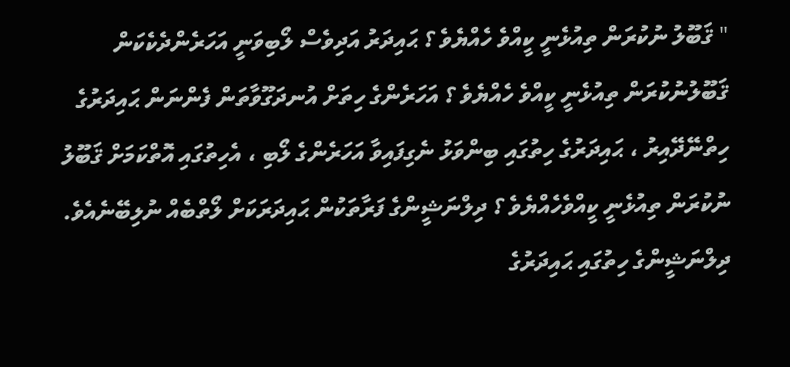" ޤަބޫލު ނުކުރަން ތިއުޅެނީ ކީއްވެ ހެއްޔެވެ ؟ ޙައިދަރު އަދިވެސް ލޯބިވަނީ އަހަރެންދެކެކަން ޤަބޫލުނުކުރަން ތިއުޅެނީ ކީއްވެ ހެއްޔެވެ ؟ އަހަރެންގެ ހިތަށް އުނދަގޫވާތަން ފެންނަން ޙައިދަރުގެ ހިތްނޭދޭއިރު ، ޙައިދަރުގެ ހިތުގައި ބިންވަޅު ނެގިފައިވާ އަހަރެންގެ ލޯބި ، އެހިތުގައި އޮތްކަމަށް ޤަބޫލު ނުކުރަން ތިއުޅެނީ ކީއްވެހެއްޔެވެ ؟ ދިލްނަޝީންގެ ފަރާތަކުން ޙައިދަރަކަށް ލޯތްބެއް ނުލިބޭނެއެވެ. ދިލްނަޝީންގެ ހިތުގައި ޙައިދަރުގެ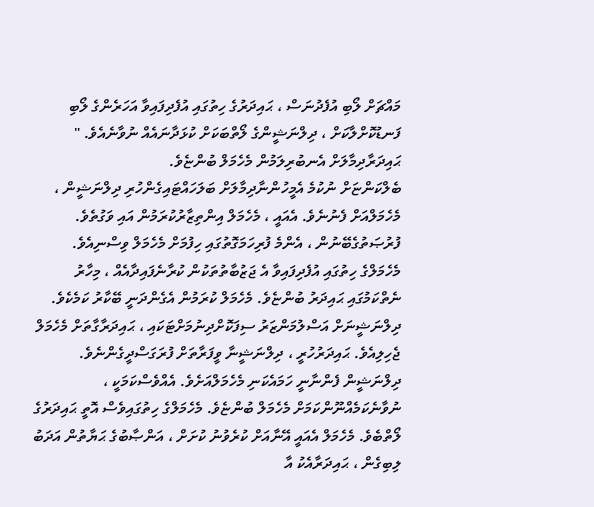މައްޗަށް ލޯބި އުފެދުނަސް ، ޙައިދަރުގެ ހިތުގައި އުފެދިފައިވާ އަހަރެންގެ ލޯބި ފަނޑުކޮށްލާކަށް ، ދިލްނަޝީންގެ ލޯތްބަކަށް ކުޅަދާނައެއް ނުވާނެއެވެ. " ޙައިދަރާދިމާލަށް އެނބުރިލަމުން މެހެމަލް ބުންޏެވެ.
ބެލްކަންޏަށް ނުކުމެ އެމީހުންނާދިމާލަށް ބަލަހައްޓައިގެންހުރި ދިލްނަޝީން ، މެހެމަލްއަށް ފެނުނެވެ. އެއައީ ، މެހެމަލް އިންތިޒާރުކުރަމުން އައި ވަގުތެވެ. ފުރުޞަތުގެބޭނުން ، އެންމެ ފުރިހަމަގޮތުގައި ހިފުމަށް މެހެމަލް ވިސްނިއެވެ.
މެހެމަލްގެ ހިތުގައި އުފެދިފައިވާ އެ ޖަޒުބާތުތަކުން ކުރާނެފައިދާއެއް ، މިހާރު ނެތްކަމުގައި ޙައިދަރު ބުންޏެވެ. މެހެމަލް ކުރަމުން އެގެންދަނީ ބޭކާރު ކަމެކެވެ.
ދިލްނަޝީނަށް އަސްލުމަންޒަރު ސިފަކޮށްދިނުމަށްޓަކައި ، ޙައިދަރާގާތަށް މެހެމަލް ޖެހިލިއެވެ. ޙައިދަރުހުރީ ، ދިލްނަޝީނާ ވީފަރާތަށް ފުރަގަސްދީގެންނެވެ. ދިލްނަޝީން ފެންނާނީ ހަމައެކަނި މެހެމަލްއަށެވެ. އެއްވެސްކަމަކީ ، ނުވާނެކަމެއްނޫންކަމަށް މެހެމަލް ބުންޏެވެ. މެހެމަލްގެ ހިތުގައިވެސް އޮތީ ޙައިދަރުގެ ލޯތްބެވެ. މެހެމަލް އެއައީ އޭނާއަށް ކުރެވުނު ކުށަށް ، އަންޞާބުގެ ޙަޔާތުން އަދަބު ލިބިގެން ، ޙައިދަރާއެކު އާ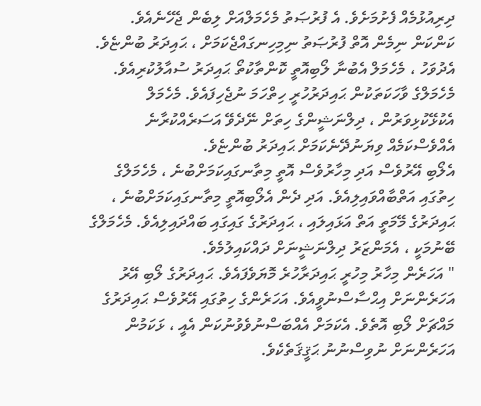ދިރިއުޅުމެއް ފެށުމަށެވެ. އެ ފުރުޞަތު މެހެމަލްއަށް ލިބެން ޖެހޭނެއެވެ.
ކަންކަން ނިމެން އޮތް ފުރުޞަތު ނިމިހިނގައްޖެކަމަށް ، ޙައިދަރު ބުންޏެވެ. އެދުވަހު ، މެހެމަލް އެބުނާ ލޯބިއޮތީ ކޮންތާކުތޯ ޙައިދަރު ސުއާލުކުރިއެވެ. މެހެމަލްގެ ވާހަކަތަކުން ޙައިދަރުހުރީ ހިތްހަމަ ނުޖެހިފައެވެ. މެހެމަލް އެކުޅޭކުޅިވަރުން ، ދިލްނަޝީންގެ ހިތަށް ނޭދެވޭ އަސަރެއްކުރާނެ އެއްވެސްކަމެއް ވިޔަނުދޭނެކަމަށް ޙައިދަރު ބުންޏެވެ.
އެލޯބި އޭރުވެސް އަދި މިހާރުވެސް އޮތީ މިތާނގައިކަމަށްބުނެ ، މެހެމަލްގެ ހިތުގައި އަތްބާއްވައިލިއެވެ. އަދި ދެން އެލޯބިއޮތީ މިތާނގައިކަމަށްބުނެ ، ޙައިދަރުގެ މޭމަތީ އަތް އަޅައިލައި ، ޙައިދަރުގެ ގައިގައި ބައްދައިލިއެވެ. މެހެމަލްގެ ބޭނުމަކީ ، އެމަންޒަރު ދިލްނަޝީނަށް ދައްކައިލުމެވެ.
" އަހަރެން މިހާރު މިހުރީ ޙައިދަރާހުރެ މޮޔަވެފައެވެ. ޙައިދަރުގެ ލޯބި އޭރު އަހަރެންނަށް އިޙްސާސްނުވީއެވެ. އަހަރެންގެ ހިތުގައި އޭރުވެސް ޙައިދަރުގެ މައްޗަށް ލޯބި އޮތެވެ. އެކަމަށް އެއްބަސްނުވެވުނުކަން އެއީ ، ޅަކަމުން އަހަރެންނަށް ނުވިސްނުނު ޙަޤީޤަތެކެވެ.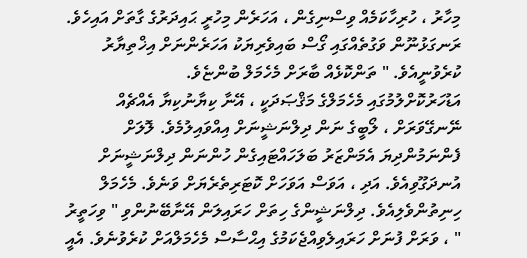މިހާރު ، ހުރިހާކަމެއް ވިސްނިގެން ، އަހަރެން މިހުރީ ޙައިދަރުގެ ގާތަށް އައިހެވެ. ރަނގަޅުނޫން ވަގުތެއްގައި ގޯސް ބައިވެރިޔަކު އަހަރެންނަށް އިޚްތިޔާރު ކުރެވުނީއެވެ. " ތަންކޮޅެއް ބާރަށް މެހެމަލް ބުންޏެވެ.
އަޑުހަރުކޮށްލުމުގައި މެހެމަލްގެ މަޤްޞަދަކީ ، އޭނާ ކިޔާނުކިޔާ އެއްޗެއް ނޭނގޭވަރަށް ، ލޯބީގެ ނަން ދިލްނަޝީނަށް އިއްވައިލުމެވެ. ލޮލަށް ފެންނަމުންދިޔަ އެމަންޒަރު ބަލަހައްޓައިގެން ހުންނަން ދިލްނަޝީނަށް އުނދަގޫވިއެވެ. އަދި ، އަވަސް އަވަހަށް ކޮޓަރިތެރެޔަށް ވަނެވެ. މެހެމަލް ހިނިތުންވެލިއެވެ. ދިލްނަޝީންގެ ހިތަށް ހަރައިލަން އޭނާބޭނުންވި " ވިހަތީރު " ، ވަރަށް ފުނަށް ހަރައިލެވިއްޖެކަމުގެ އިޙްސާސް މެހެމަލްއަށް ކުރެވުނެވެ. އެއީ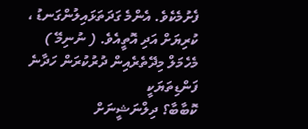ފެށުމެކެވެ. އެންމެ ގަދަތަޅައިލުންގަނޑު ، ކުރިޔަށް އަދި އޮތީއެވެ. ( ނުނިމޭ )
މެހެމަލް މިދޭތެރެއިން ދުރުކުރަން ހަދާނެ ފަންޑިތަޔަކީ
ކޮބާބާ؟ ދިލްނަޝީނަށް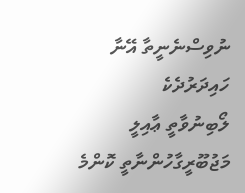ނުވިސްނެނީތާ އޭނާ ހައިދަރުދެކެ
ލޯބިނުވާތީ ޢާއިލީ މަޖުބޫރީގާހުންނާތީ ކޮންމެ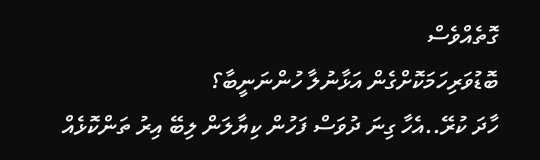ގޮތެއްވެސް
ބޮޑުވަރިހަމަކޮށްގެން އަޅާނުލާ ހުންނަނީބާ؟
ހާދަ ކުރޭ..އެހާ ގިނަ ދުވަސް ފަހުން ކިޔާލަން ލިބޭ އިރު ތަންކޮޅެއް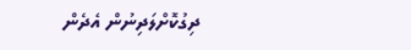ދިގުކޮށްލަދިނުން އެދެން